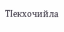ТIекхочийла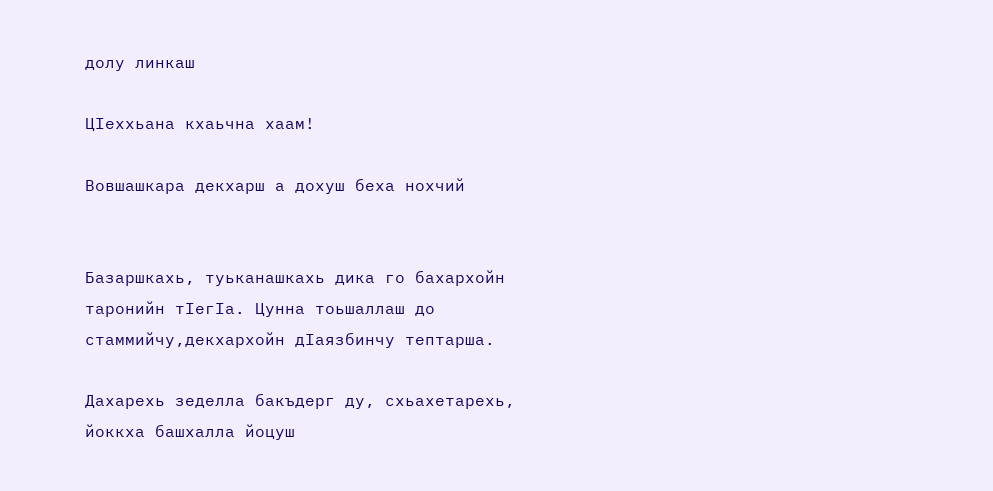долу линкаш

ЦIеххьана кхаьчна хаам!

Вовшашкара декхарш а дохуш беха нохчий


Базаршкахь, туьканашкахь дика го бахархойн таронийн тIегIа. Цунна тоьшаллаш до стаммийчу,декхархойн дIаязбинчу тептарша.

Дахарехь зеделла бакъдерг ду, схьахетарехь, йоккха башхалла йоцуш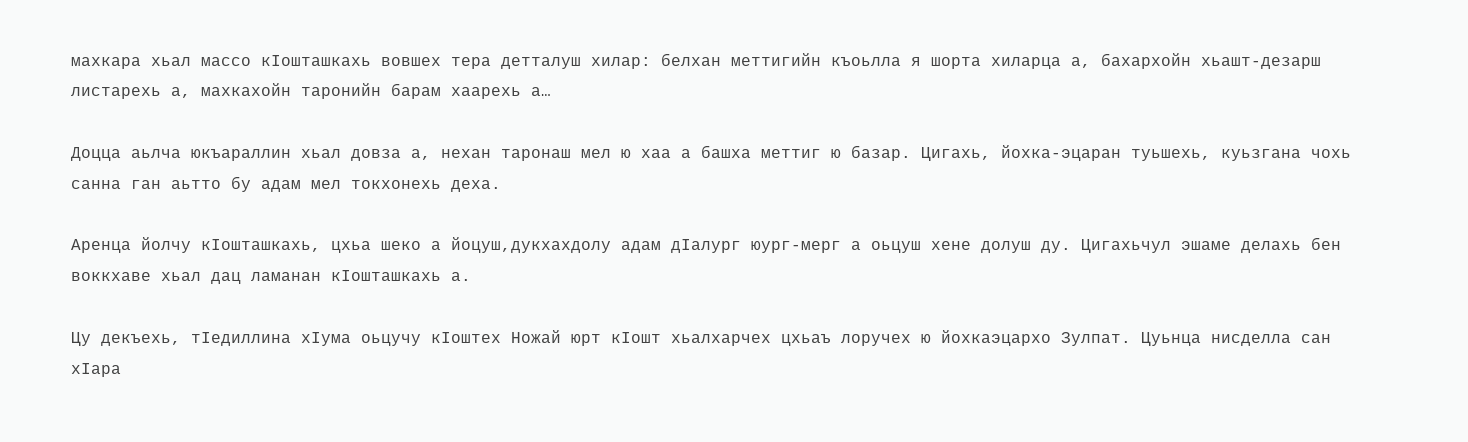махкара хьал массо кIошташкахь вовшех тера детталуш хилар: белхан меттигийн къоьлла я шорта хиларца а, бахархойн хьашт-дезарш листарехь а, махкахойн таронийн барам хаарехь а…

Доцца аьлча юкъараллин хьал довза а, нехан таронаш мел ю хаа а башха меттиг ю базар. Цигахь, йохка-эцаран туьшехь, куьзгана чохь санна ган аьтто бу адам мел токхонехь деха.

Аренца йолчу кIошташкахь, цхьа шеко а йоцуш,дукхахдолу адам дIалург юург-мерг а оьцуш хене долуш ду. Цигахьчул эшаме делахь бен воккхаве хьал дац ламанан кIошташкахь а.

Цу декъехь, тIедиллина хIума оьцучу кIоштех Ножай юрт кIошт хьалхарчех цхьаъ лоручех ю йохкаэцархо Зулпат. Цуьнца нисделла сан хIара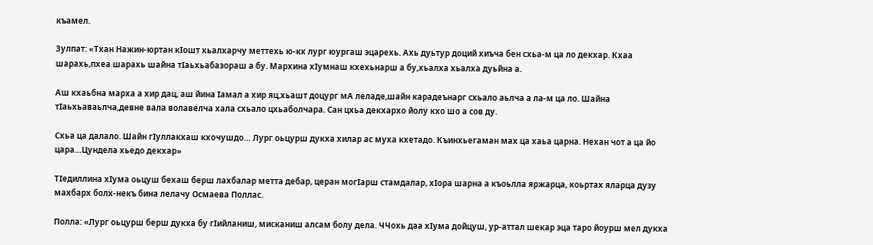къамел.

Зулпат: «Тхан Нажин-юртан кIошт хьалхарчу меттехь ю-кх лург юургаш эцарехь. Ахь дуьтур доций хиъча бен схьа-м ца ло декхар. Кхаа шарахь,пхеа шарахь шайна тIаьхьабазораш а бу. Мархина хIумнаш кхехьнарш а бу,хьалха хьалха дуьйна а.

Аш кхаьбна марха а хир дац, аш йина Iамал а хир яц,хьашт доцург мА леладе,шайн карадеънарг схьало аьлча а ла-м ца ло. Шайна тIаьхьаваьлча,девне вала волавелча хала схьало цхьаболчара. Сан цхьа декхархо йолу кхо шо а сов ду.

Схьа ца далало. Шайн гIуллакхаш кхочушдо… Лург оьцурш дукха хилар ас муха кхетадо. Къинхьегаман мах ца хаьа царна. Нехан чот а ца йо цара…Цундела хьедо декхар»

ТIедиллина хIума оьцуш бехаш берш лахбалар метта дебар, церан могIарш стамдалар, хIора шарна а къоьлла яржарца, коьртах яларца дузу махбарх болх-некъ бина лелачу Осмаева Поллас.

Полла: «Лург оьцурш берш дукха бу гIийланиш, мисканиш алсам болу дела. ЧЧохь даа хIума дойцуш, ур-аттал шекар эца таро йоурш мел дукха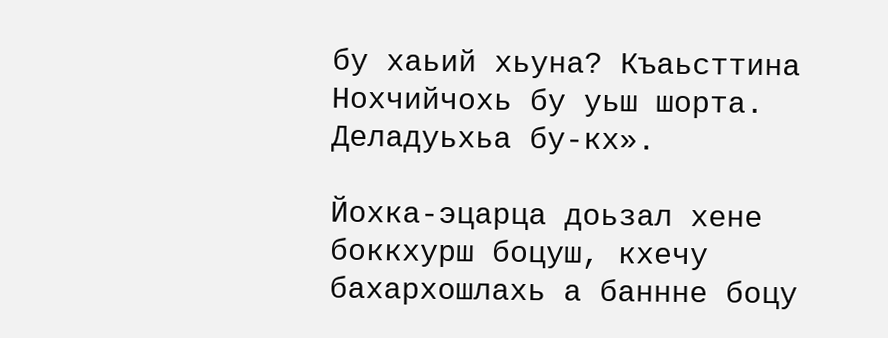бу хаьий хьуна? Къаьсттина Нохчийчохь бу уьш шорта. Деладуьхьа бу-кх».

Йохка-эцарца доьзал хене боккхурш боцуш, кхечу бахархошлахь а баннне боцу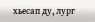хьесап ду, лург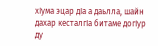хIума эцар дIа а даьлла, шайн дахар кесталгIа битаме догIур ду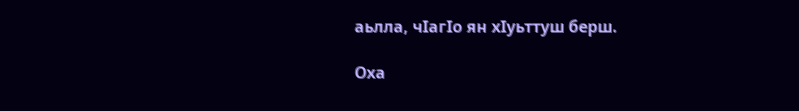аьлла, чIагIо ян хIуьттуш берш.

Оха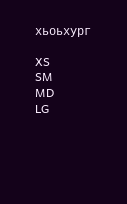хьоьхург

XS
SM
MD
LG